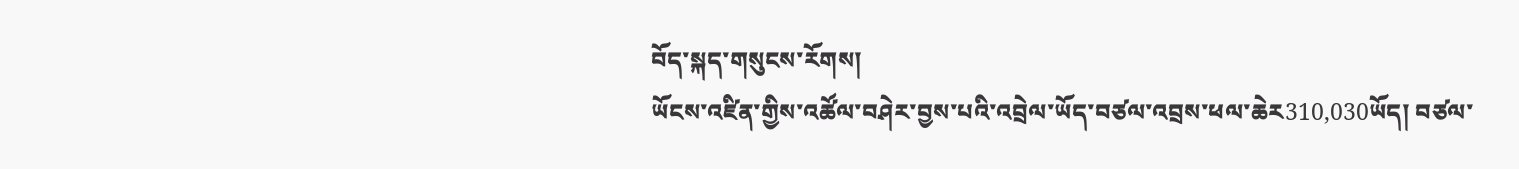བོད་སྐད་གསུངས་རོགས།
ཡོངས་འཛིན་གྱིས་འཚོལ་བཤེར་བྱས་པའི་འབྲེལ་ཡོད་བཙལ་འབྲས་ཕལ་ཆེར310,030ཡོད། བཙལ་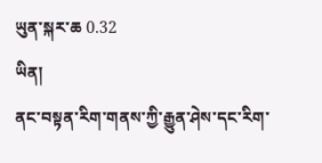ཡུན་སྐར་ཆ 0.32
ཡིན།
ནང་བསྟན་རིག་གནས་ཀྱི་རྒྱུན་ཤེས་དང་རིག་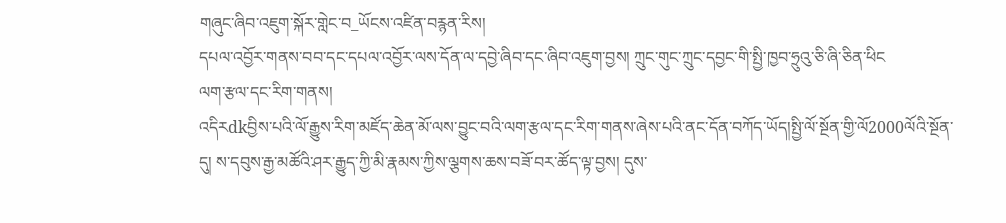གཞུང་ཞིབ་འཇུག་སྐོར་གླེང་བ_ཡོངས་འཛིན་བརྙན་རིས།
དཔལ་འབྱོར་གནས་བབ་དང་དཔལ་འབྱོར་ལས་དོན་ལ་དབྱེ་ཞིབ་དང་ཞིབ་འཇུག་བྱས། ཀྲུང་གུང་ཀྲུང་དབྱང་གི་སྤྱི་ཁྱབ་ཧྲུའུ་ཅི་ཞི་ཅིན་ཕིང
ལག་རྩལ་དང་རིག་གནས།
འདིརdkབྱིས་པའི་ལོ་རྒྱུས་རིག་མཛོད་ཆེན་མོ་ལས་བྱུང་བའི་ལག་རྩལ་དང་རིག་གནས་ཞེས་པའི་ནང་དོན་བཀོད་ཡོད།སྤྱི་ལོ་སྔོན་གྱི་ལོ2000ལོའི་སྔོན་དུ། ས་དབུས་རྒྱ་མཚོའི་ཤར་རྒྱུད་ཀྱི་མི་རྣམས་ཀྱིས་ལྕགས་ཆས་བཟོ་བར་ཚོད་ལྟ་བྱས། དུས་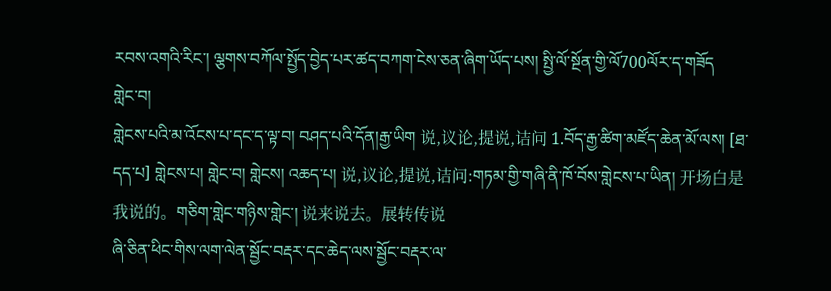རབས་འགའི་རིང་། ལྕགས་བཀོལ་སྤྱོད་བྱེད་པར་ཚད་བཀག་ངེས་ཅན་ཞིག་ཡོད་པས། སྤྱི་ལོ་སྔོན་གྱི་ལོ700ལོར་ད་གཟོད
གླེང་བ།
གླེངས་པའི་མ་འོངས་པ་དང་ད་ལྟ་བ། བཤད་པའི་དོན།རྒྱ་ཡིག 说,议论,提说,诘问 1.བོད་རྒྱ་ཚིག་མཛོད་ཆེན་མོ་ལས། [ཐ་དད་པ] གླེངས་པ། གླེང་བ། གླེངས། འཆད་པ། 说,议论,提说,诘问:གཏམ་གྱི་གཞི་ནི་ཁོ་བོས་གླེངས་པ་ཡིན། 开场白是我说的。གཅིག་གླེང་གཉིས་གླེང་། 说来说去。展转传说
ཞི་ཅིན་ཕིང་གིས་ལག་ལེན་སྦྱོང་བརྡར་དང་ཆེད་ལས་སྦྱོང་བརྡར་ལ་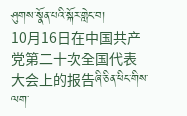ཤུགས་སྣོན་པའི་སྐོར་གླེང་བ།
10月16日在中国共产党第二十次全国代表大会上的报告ཞི་ཅིན་ཕིང་གིས་ལག་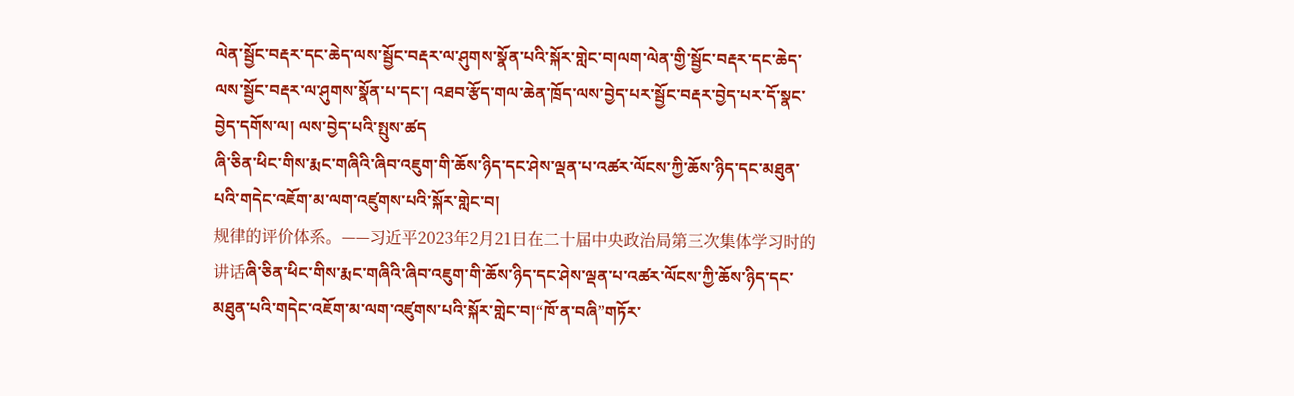ལེན་སྦྱོང་བརྡར་དང་ཆེད་ལས་སྦྱོང་བརྡར་ལ་ཤུགས་སྣོན་པའི་སྐོར་གླེང་བ།ལག་ལེན་གྱི་སྦྱོང་བརྡར་དང་ཆེད་ལས་སྦྱོང་བརྡར་ལ་ཤུགས་སྣོན་པ་དང་། འཐབ་རྩོད་གལ་ཆེན་ཁྲོད་ལས་བྱེད་པར་སྦྱོང་བརྡར་བྱེད་པར་དོ་སྣང་བྱེད་དགོས་ལ། ལས་བྱེད་པའི་སྤུས་ཚད
ཞི་ཅིན་ཕིང་གིས་རྨང་གཞིའི་ཞིབ་འཇུག་གི་ཆོས་ཉིད་དང་ཤེས་ལྡན་པ་འཚར་ལོངས་ཀྱི་ཆོས་ཉིད་དང་མཐུན་པའི་གདེང་འཇོག་མ་ལག་འཛུགས་པའི་སྐོར་གླེང་བ།
规律的评价体系。——习近平2023年2月21日在二十届中央政治局第三次集体学习时的讲话ཞི་ཅིན་ཕིང་གིས་རྨང་གཞིའི་ཞིབ་འཇུག་གི་ཆོས་ཉིད་དང་ཤེས་ལྡན་པ་འཚར་ལོངས་ཀྱི་ཆོས་ཉིད་དང་མཐུན་པའི་གདེང་འཇོག་མ་ལག་འཛུགས་པའི་སྐོར་གླེང་བ།“ཁོ་ན་བཞི”གཏོར་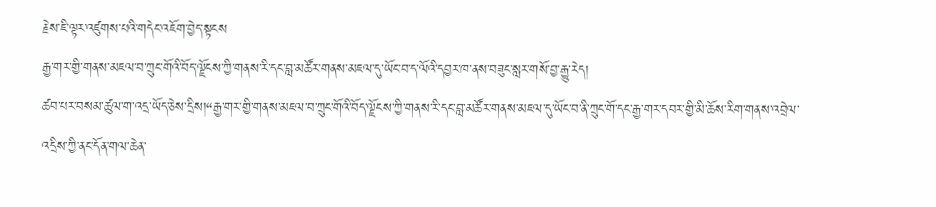རྗེས་ཇི་ལྟར་འཛུགས་པའི་གདེང་འཇོག་བྱེད་སྟངས
རྒྱ་གར་གྱི་གནས་མཇལ་བ་ཀྲུང་གོའི་བོད་ལྗོངས་ཀྱི་གནས་རི་དང་བླ་མཚོར་གནས་མཇལ་དུ་ཡོང་བ་ད་ལོའི་དབྱར་ཁ་ནས་བཟུང་སླར་གསོ་བྱ་རྒྱུ་རེད།
ཚབ་པར་བསམ་ཚུལ་ག་འདྲ་ཡོད་ཅེས་དྲིས།“རྒྱ་གར་གྱི་གནས་མཇལ་བ་ཀྲུང་གོའི་བོད་ལྗོངས་ཀྱི་གནས་རི་དང་བླ་མཚོར་གནས་མཇལ་དུ་ཡོང་བ་ནི་ཀྲུང་གོ་དང་རྒྱ་གར་དབར་གྱི་མི་ཆོས་རིག་གནས་འབྲེལ་འདྲིས་ཀྱི་ནང་དོན་གལ་ཆེན་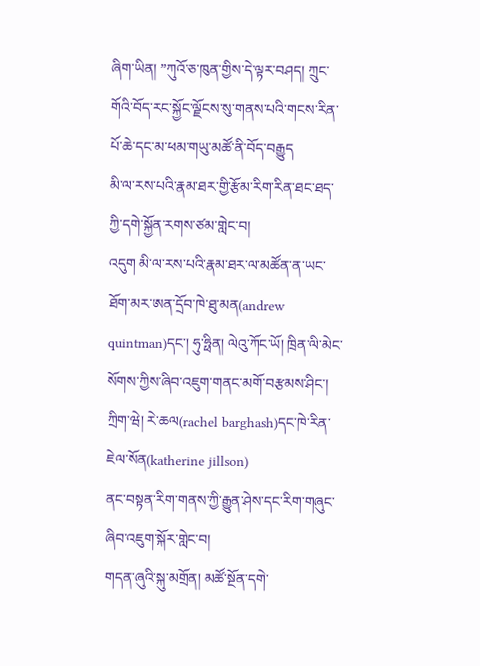ཞིག་ཡིན། ”ཀུའོ་ཅ་ཁུན་གྱིས་དེ་ལྟར་བཤད། ཀྲུང་གོའི་བོད་རང་སྐྱོང་ལྗོངས་སུ་གནས་པའི་གངས་རིན་པོ་ཆེ་དང་མ་ཕམ་གཡུ་མཚོ་ནི་བོད་བརྒྱུད
མི་ལ་རས་པའི་རྣམ་ཐར་གྱི་རྩོམ་རིག་རིན་ཐང་ཐད་ཀྱི་དགེ་སྐྱོན་རགས་ཙམ་གླེང་བ།
འདུག མི་ལ་རས་པའི་རྣམ་ཐར་ལ་མཚོན་ན་ཡང་ཐོག་མར་ཨན་དྲོབ་ཁེ་ཐུ་མན(andrew quintman)དང་། ཧུ་ཧྥིན། ལེའུ་ཀོང་ཡོ། ཁྲིན་ལི་མེང་སོགས་ཀྱིས་ཞིབ་འཇུག་གནང་མགོ་བརྩམས་ཤིང་། ཀྲིག་ཝེ། རེ་ཆལ(rachel barghash)དང་ཁེ་རིན་ཇེལ་སོན(katherine jillson)
ནང་བསྟན་རིག་གནས་ཀྱི་རྒྱུན་ཤེས་དང་རིག་གཞུང་ཞིབ་འཇུག་སྐོར་གླེང་བ།
གདན་ཞུའི་སྐུ་མགྲོན། མཚོ་སྔོན་དགེ་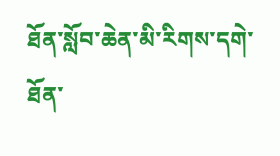ཐོན་སློབ་ཆེན་མི་རིགས་དགེ་ཐོན་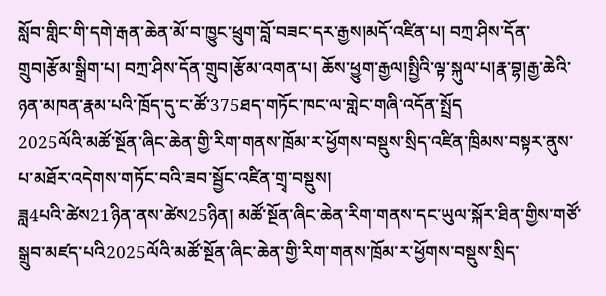སློབ་གླིང་གི་དགེ་རྒན་ཆེན་མོ་བ་ཁྱུང་ཕྲུག་བློ་བཟང་དར་རྒྱས།མདོ་འཛིན་པ། བཀྲ་ཤིས་དོན་གྲུབ།རྩོམ་སྒྲིག་པ། བཀྲ་ཤིས་དོན་གྲུབ།རྩོམ་འགན་པ། ཆོས་ཕྱུག་རྒྱལ།སྤྱིའི་ལྟ་སྐུལ་པ།རྣ་བྷ།རྒྱ་ཆེའི་ཉན་མཁན་རྣམ་པའི་ཁྲོད་དུ་ང་ཚོ་375ཐད་གཏོང་ཁང་ལ་གླེང་གཞི་འདོན་སྤྲོད
2025ལོའི་མཚོ་སྔོན་ཞིང་ཆེན་གྱི་རིག་གནས་ཁྲོམ་ར་ཕྱོགས་བསྡུས་སྲིད་འཛིན་ཁྲིམས་བསྟར་ནུས་པ་མཐོར་འདེགས་གཏོང་བའི་ཟབ་སྦྱོང་འཛིན་གྲྭ་བསྡུས།
ཟླ4པའི་ཚེས21ཉིན་ནས་ཚེས25ཉིན། མཚོ་སྔོན་ཞིང་ཆེན་རིག་གནས་དང་ཡུལ་སྐོར་ཐིན་གྱིས་གཙོ་སྒྲུབ་མཛད་པའི2025ལོའི་མཚོ་སྔོན་ཞིང་ཆེན་གྱི་རིག་གནས་ཁྲོམ་ར་ཕྱོགས་བསྡུས་སྲིད་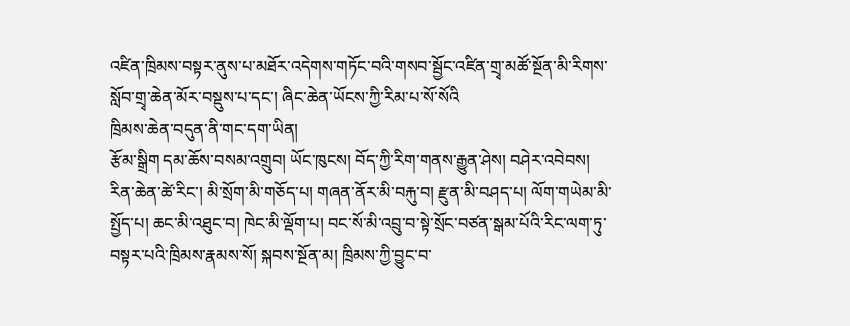འཛིན་ཁྲིམས་བསྟར་ནུས་པ་མཐོར་འདེགས་གཏོང་བའི་གསབ་སྦྱོང་འཛིན་གྲྭ་མཚོ་སྔོན་མི་རིགས་སློབ་གྲྭ་ཆེན་མོར་བསྡུས་པ་དང་། ཞིང་ཆེན་ཡོངས་ཀྱི་རིམ་པ་སོ་སོའི
ཁྲིམས་ཆེན་བདུན་ནི་གང་དག་ཡིན།
རྩོམ་སྒྲིག དམ་ཆོས་བསམ་འགྲུབ། ཡོང་ཁུངས། བོད་ཀྱི་རིག་གནས་རྒྱུན་ཤེས། བཤེར་འབེབས། རིན་ཆེན་ཚེ་རིང་། མི་སྲོག་མི་གཅོད་པ། གཞན་ནོར་མི་བརྐུ་བ། རྫུན་མི་བཤད་པ། ལོག་གཡེམ་མི་སྤྱོད་པ། ཆང་མི་འཐུང་བ། ཁེང་མི་ལྡོག་པ། བང་སོ་མི་འབྲུ་བ་སྟེ་སྲོང་བཙན་སྒམ་པོའི་རིང་ལག་ཏུ་བསྟར་པའི་ཁྲིམས་རྣམས་སོ། སྐབས་སྔོན་མ། ཁྲིམས་ཀྱི་བྱུང་བ་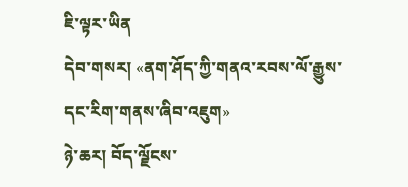ཇི་ལྟར་ཡིན
དེབ་གསར། «ནག་ཤོད་ཀྱི་གནའ་རབས་ལོ་རྒྱུས་དང་རིག་གནས་ཞིབ་འཇུག»
ཉེ་ཆར། བོད་ལྗོངས་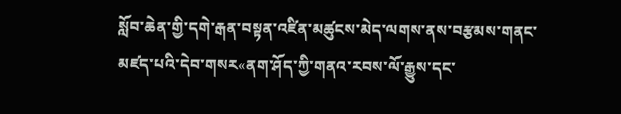སློབ་ཆེན་གྱི་དགེ་རྒན་བསྟན་འཛིན་མཚུངས་མེད་ལགས་ནས་བརྩམས་གནང་མཛད་པའི་དེབ་གསར«ནག་ཤོད་ཀྱི་གནའ་རབས་ལོ་རྒྱུས་དང་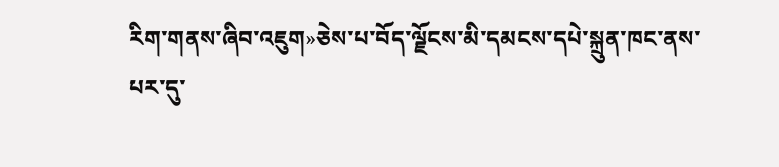རིག་གནས་ཞིབ་འཇུག»ཅེས་པ་བོད་ལྗོངས་མི་དམངས་དཔེ་སྐྲུན་ཁང་ནས་པར་དུ་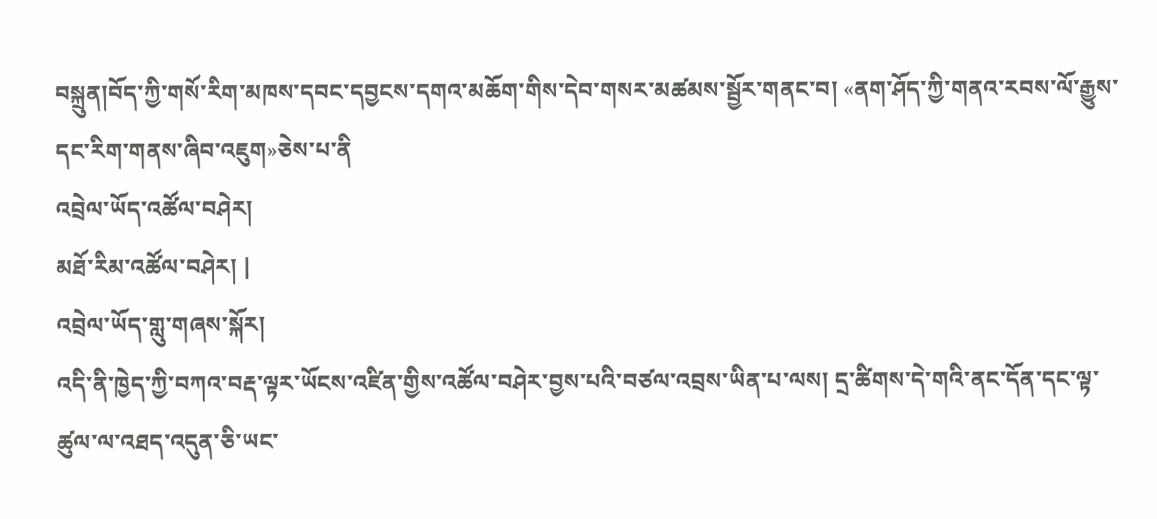བསྐྲུན།བོད་ཀྱི་གསོ་རིག་མཁས་དབང་དབྱངས་དགའ་མཆོག་གིས་དེབ་གསར་མཚམས་སྦྱོར་གནང་བ། «ནག་ཤོད་ཀྱི་གནའ་རབས་ལོ་རྒྱུས་དང་རིག་གནས་ཞིབ་འཇུག»ཅེས་པ་ནི
འབྲེལ་ཡོད་འཚོལ་བཤེར།
མཐོ་རིམ་འཚོལ་བཤེར། |
འབྲེལ་ཡོད་གླུ་གཞས་སྐོར།
འདི་ནི་ཁྱེད་ཀྱི་བཀའ་བརྡ་ལྟར་ཡོངས་འཛིན་གྱིས་འཚོལ་བཤེར་བྱས་པའི་བཙལ་འབྲས་ཡིན་པ་ལས། དྲ་ཚིགས་དེ་གའི་ནང་དོན་དང་ལྟ་ཚུལ་ལ་འཐད་འདུན་ཅི་ཡང་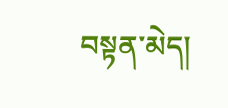བསྟན་མེད།